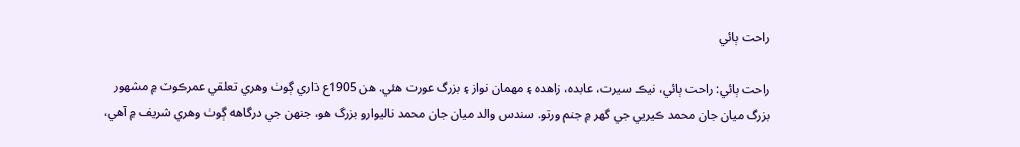راحت ٻائي

راحت ٻائي: راحت ٻائي، نيڪ سيرت، عابده، زاهده ۽ مهمان نواز ۽ بزرگ عورت هئي. هن 1905ع ڌاري ڳوٺ وهري تعلقي عمرڪوٽ ۾ مشهور بزرگ ميان جان محمد ڪيريي جي گهر ۾ جنم ورتو. سندس والد ميان جان محمد ناليوارو بزرگ هو، جنهن جي درگاهه ڳوٺ وهري شريف ۾ آهي،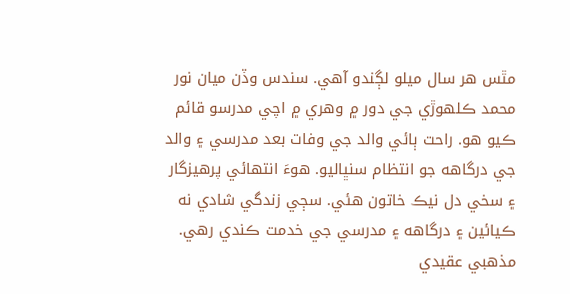مٿس هر سال ميلو لڳندو آهي. سندس وڏن ميان نور محمد ڪلهوڙي جي دور ۾ وهري ۾ اچي مدرسو قائم ڪيو هو. راحت ٻائي والد جي وفات بعد مدرسي ۽ والد جي درگاهه جو انتظام سنڀاليو. هوءَ انتهائي پرهيزگار ۽ سخي دل نيڪ خاتون هئي. سڄي زندگي شادي نه ڪيائين ۽ درگاهه ۽ مدرسي جي خدمت ڪندي رهي. مذهبي عقيدي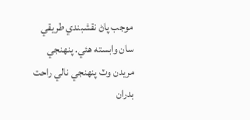موجب پاڻ نقشبندي طريقي سان وابسته هئي. پنهنجي مريدن وٽ پنهنجي نالي راحت بدران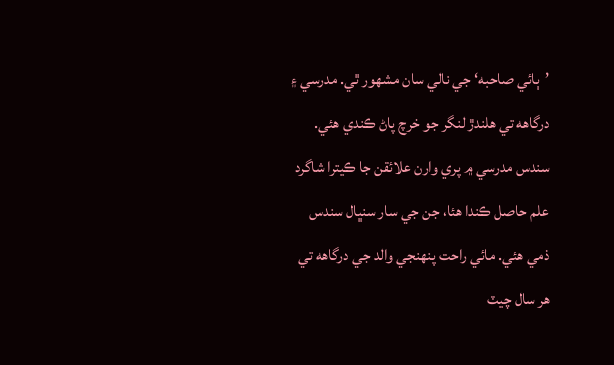’ٻائي صاحبه‘ جي نالي سان مشهور ٿي. مدرسي ۽ درگاهه تي هلندڙ لنگر جو خرچ پاڻ ڪندي هئي. سندس مدرسي ۾ پري وارن علائقن جا ڪيترا شاگرد علم حاصل ڪندا هئا، جن جي سار سنڀال سندس ذمي هئي. مائي راحت پنهنجي والد جي درگاهه تي هر سال چيٽ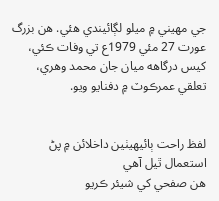جي مهيني ۾ ميلو لڳائيندي هئي. هن بزرگ عورت 27 مئي 1979ع تي وفات ڪئي، کيس درگاهه ميان جان محمد وهري، تعلقي عمرڪوٽ ۾ دفنايو ويو.


لفظ راحت ٻائيھيٺين داخلائن ۾ پڻ استعمال ٿيل آھي
هن صفحي کي شيئر ڪريو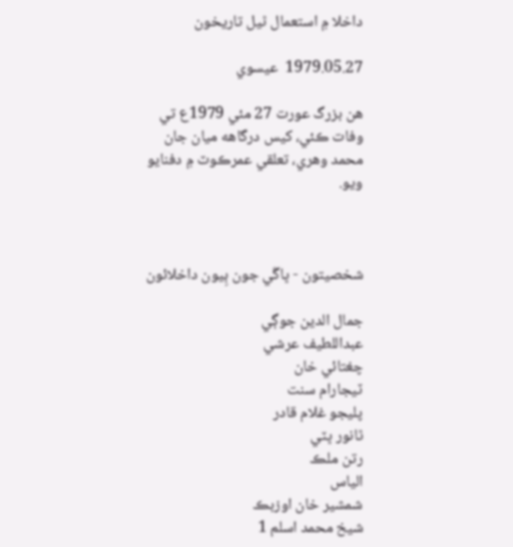داخلا ۾ استعمال ٿيل تاريخون

1979.05.27  عيسوي

هن بزرگ عورت 27 مئي 1979ع تي وفات ڪئي، کيس درگاهه ميان جان محمد وهري، تعلقي عمرڪوٽ ۾ دفنايو ويو.



شخصيتون - ڀاڱي جون ٻِيون داخلائون

جمال الدين جوڳي
عبداللطيف عرشي
چغتائي خان
ٽيجارام سنت
پليجو غلام قادر
ٿانور ڀٽي
رتن ملڪ
الياس
شمشير خان اوزبڪ
شيخ محمد اسلم 1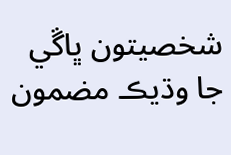شخصيتون ڀاڱي جا وڌيڪ مضمون